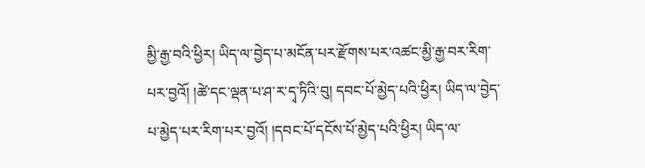མྱི་རྒྱ་བའི་ཕྱིར། ཡིད་ལ་བྱེད་པ་མངོན་པར་རྫོགས་པར་འཚང་མྱི་རྒྱ་བར་རིག་པར་བྱའོ། །ཚེ་དང་ལྡན་པ་ཤ་ར་དྭ་ཏིའི་བུ། དབང་པོ་མྱེད་པའི་ཕྱིར། ཡིད་ལ་བྱེད་པ་མྱེད་པར་རིག་པར་བྱའོ། །དབང་པོ་དངོས་པོ་མྱེད་པའི་ཕྱིར། ཡིད་ལ་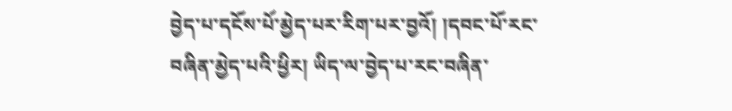བྱེད་པ་དངོས་པོ་མྱེད་པར་རིག་པར་བྱའོ། །དབང་པོ་རང་བཞིན་མྱེད་པའི་ཕྱིར། ཡིད་ལ་བྱེད་པ་རང་བཞིན་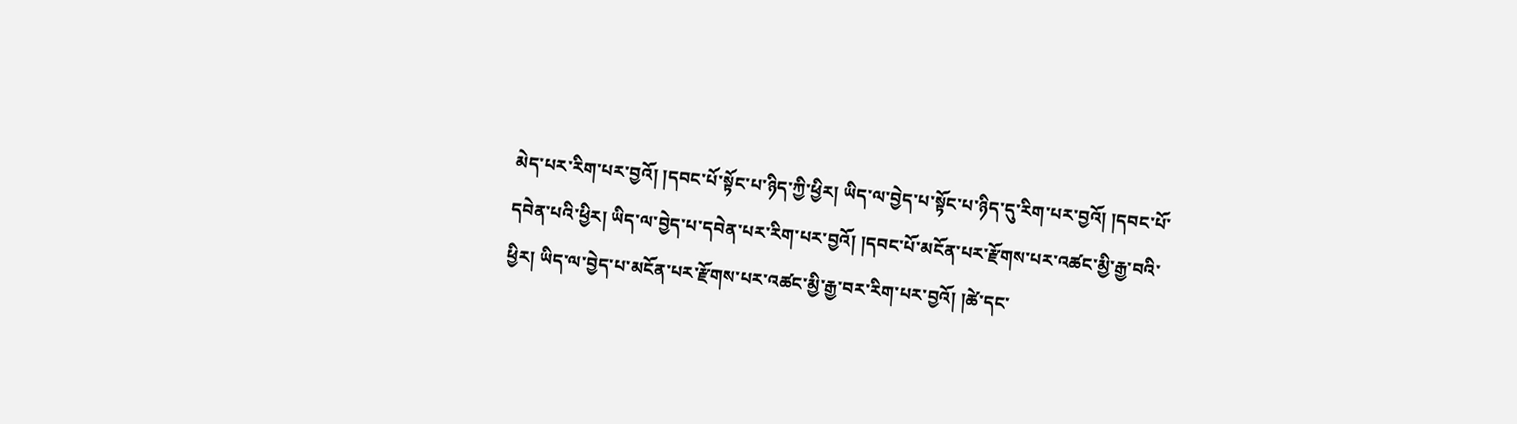མེད་པར་རིག་པར་བྱའོ། །དབང་པོ་སྟོང་པ་ཉིད་ཀྱི་ཕྱིར། ཡིད་ལ་བྱེད་པ་སྟོང་པ་ཉིད་དུ་རིག་པར་བྱའོ། །དབང་པོ་དབེན་པའི་ཕྱིར། ཡིད་ལ་བྱེད་པ་དབེན་པར་རིག་པར་བྱའོ། །དབང་པོ་མངོན་པར་རྫོགས་པར་འཚང་མྱི་རྒྱ་བའི་ཕྱིར། ཡིད་ལ་བྱེད་པ་མངོན་པར་རྫོགས་པར་འཚང་མྱི་རྒྱ་བར་རིག་པར་བྱའོ། །ཚེ་དང་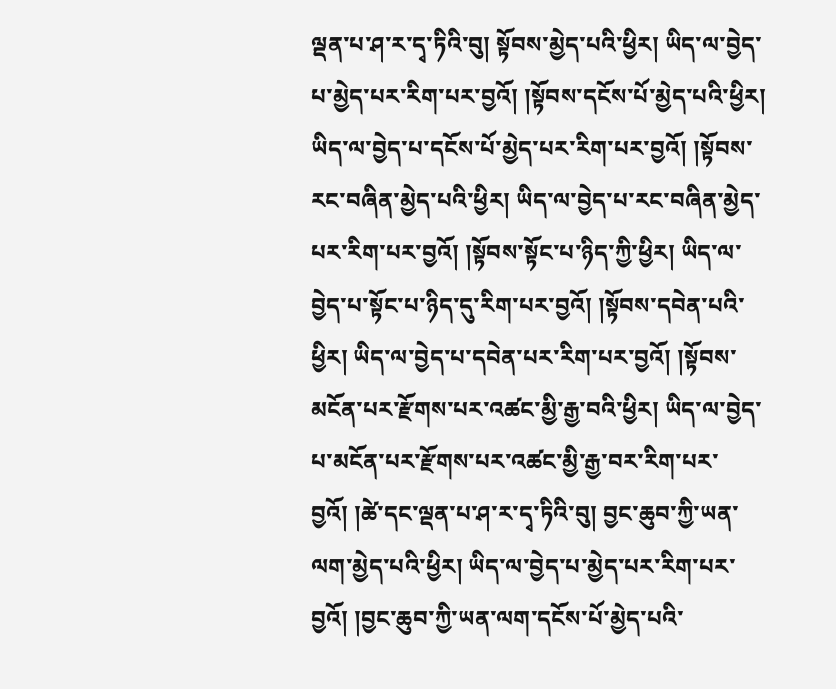ལྡན་པ་ཤ་ར་དྭ་ཏིའི་བུ། སྟོབས་མྱེད་པའི་ཕྱིར། ཡིད་ལ་བྱེད་པ་མྱེད་པར་རིག་པར་བྱའོ། །སྟོབས་དངོས་པོ་མྱེད་པའི་ཕྱིར། ཡིད་ལ་བྱེད་པ་དངོས་པོ་མྱེད་པར་རིག་པར་བྱའོ། །སྟོབས་རང་བཞིན་མྱེད་པའི་ཕྱིར། ཡིད་ལ་བྱེད་པ་རང་བཞིན་མྱེད་པར་རིག་པར་བྱའོ། །སྟོབས་སྟོང་པ་ཉིད་ཀྱི་ཕྱིར། ཡིད་ལ་བྱེད་པ་སྟོང་པ་ཉིད་དུ་རིག་པར་བྱའོ། །སྟོབས་དབེན་པའི་ཕྱིར། ཡིད་ལ་བྱེད་པ་དབེན་པར་རིག་པར་བྱའོ། །སྟོབས་མངོན་པར་རྫོགས་པར་འཚང་མྱི་རྒྱ་བའི་ཕྱིར། ཡིད་ལ་བྱེད་པ་མངོན་པར་རྫོགས་པར་འཚང་མྱི་རྒྱ་བར་རིག་པར་བྱའོ། །ཚེ་དང་ལྡན་པ་ཤ་ར་དྭ་ཏིའི་བུ། བྱང་ཆུབ་ཀྱི་ཡན་ལག་མྱེད་པའི་ཕྱིར། ཡིད་ལ་བྱེད་པ་མྱེད་པར་རིག་པར་བྱའོ། །བྱང་ཆུབ་ཀྱི་ཡན་ལག་དངོས་པོ་མྱེད་པའི་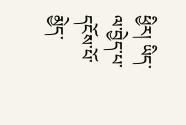ཕྱིར། ཡིད་ལ་བྱེད་པ་དངོས་པོ་མྱེད་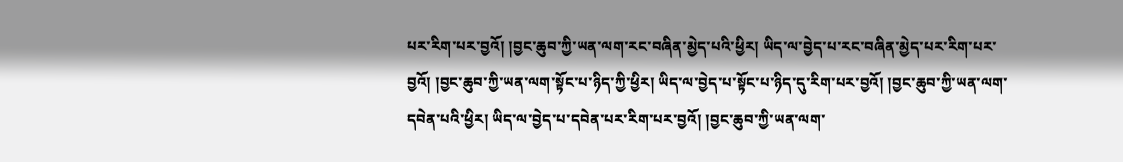པར་རིག་པར་བྱའོ། །བྱང་ཆུབ་ཀྱི་ཡན་ལག་རང་བཞིན་མྱེད་པའི་ཕྱིར། ཡིད་ལ་བྱེད་པ་རང་བཞིན་མྱེད་པར་རིག་པར་བྱའོ། །བྱང་ཆུབ་ཀྱི་ཡན་ལག་སྟོང་པ་ཉིད་ཀྱི་ཕྱིར། ཡིད་ལ་བྱེད་པ་སྟོང་པ་ཉིད་དུ་རིག་པར་བྱའོ། །བྱང་ཆུབ་ཀྱི་ཡན་ལག་དབེན་པའི་ཕྱིར། ཡིད་ལ་བྱེད་པ་དབེན་པར་རིག་པར་བྱའོ། །བྱང་ཆུབ་ཀྱི་ཡན་ལག་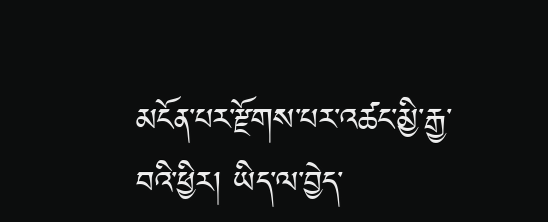མངོན་པར་རྫོགས་པར་འཚང་མྱི་རྒྱ་བའི་ཕྱིར། ཡིད་ལ་བྱེད་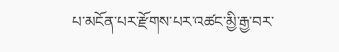པ་མངོན་པར་རྫོགས་པར་འཚང་མྱི་རྒྱ་བར་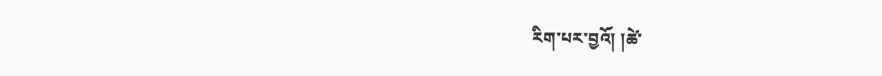རིག་པར་བྱའོ། །ཚེ་